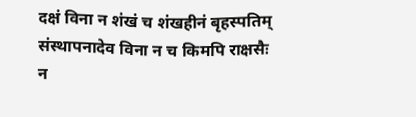दक्षं विना न शंखं च शंखहीनं बृहस्पतिम्
संस्थापनादेव विना न च किमपि राक्षसैः
न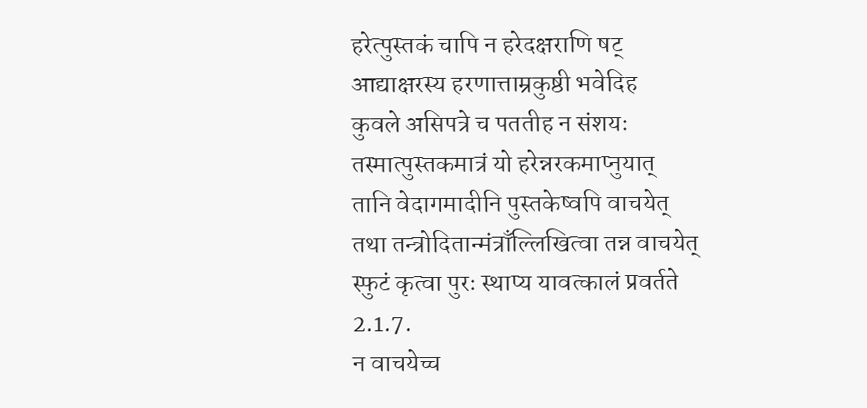हरेत्पुस्तकं चापि न हरेदक्षराणि षट्
आद्याक्षरस्य हरणात्ताम्रकुष्ठी भवेदिह
कुवले असिपत्रे च पततीह न संशयः
तस्मात्पुस्तकमात्रं यो हरेन्नरकमाप्नुयात्
तानि वेदागमादीनि पुस्तकेष्वपि वाचयेत्
तथा तन्त्रोदितान्मंत्राँल्लिखित्वा तन्न वाचयेत्
स्फुटं कृत्वा पुरः स्थाप्य यावत्कालं प्रवर्तते 2.1.7.
न वाचयेच्च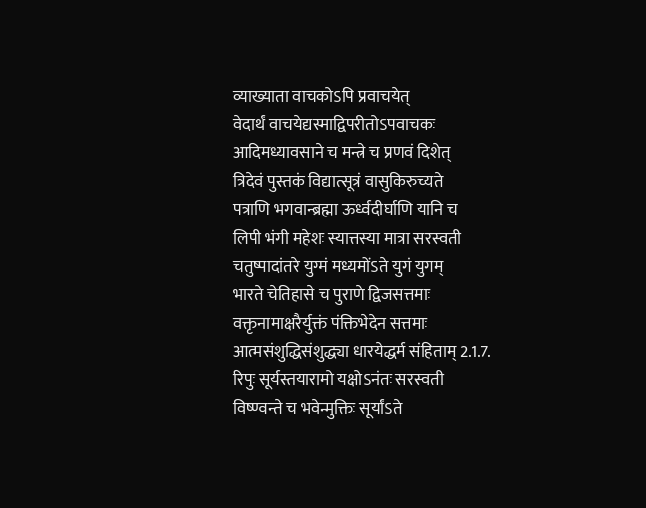व्याख्याता वाचकोऽपि प्रवाचयेत्
वेदार्थं वाचयेद्यस्माद्विपरीतोऽपवाचकः
आदिमध्यावसाने च मन्त्रे च प्रणवं दिशेत्
त्रिदेवं पुस्तकं विद्यात्सूत्रं वासुकिरुच्यते
पत्राणि भगवान्ब्रह्मा ऊर्ध्वदीर्घाणि यानि च
लिपी भंगी महेशः स्यात्तस्या मात्रा सरस्वती
चतुष्पादांतरे युग्मं मध्यमोंऽते युगं युगम्
भारते चेतिहासे च पुराणे द्विजसत्तमाः
वक्तृनामाक्षरैर्युक्तं पंक्तिभेदेन सत्तमाः
आत्मसंशुद्धिसंशुद्ध्या धारयेद्धर्म संहिताम् 2.1.7.
रिपुः सूर्यस्तयारामो यक्षोऽनंतः सरस्वती
विष्ण्वन्ते च भवेन्मुक्तिः सूर्यांऽते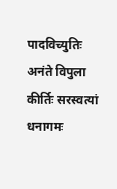पादविच्युतिः
अनंते विपुला कीर्तिः सरस्वत्यां धनागमः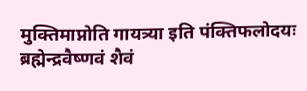मुक्तिमाप्नोति गायत्र्या इति पंक्तिफलोदयः
ब्रह्मेन्द्रवैष्णवं शैवं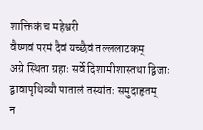शाक्तिकं च महेश्वरी
वैष्णवं परमं दैवं यच्छैवं तल्ललाटकम्
अग्रे स्थिता ग्रहाः सर्वे दिशामीशास्तथा द्विजाः
द्वावापृथिव्यौ पातालं तस्यांतः समुदाहृतम्
न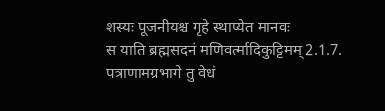शस्यः पूजनीयश्च गृहे स्थाप्येत मानवः
स याति ब्रह्मसदनं मणिवर्त्मादिकुट्टिमम् 2.1.7.
पत्राणामग्रभागे तु वेधं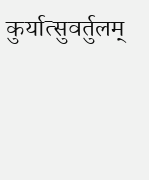कुर्यात्सुवर्तुलम्